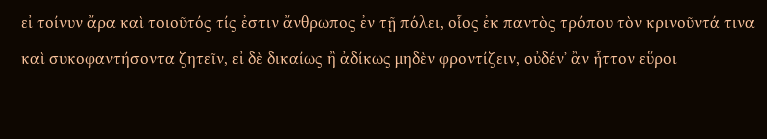εἰ τοίνυν ἄρα καὶ τοιοῦτός τίς ἐστιν ἄνθρωπος ἐν τῇ πόλει, οἷος ἐκ παντὸς τρόπου τὸν κρινοῦντά τινα καὶ συκοφαντήσοντα ζητεῖν, εἰ δὲ δικαίως ἢ ἀδίκως μηδὲν φροντίζειν, οὐδένʼ ἂν ἧττον εὕροι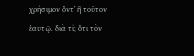χρήσιμον ὄντʼ ἢ τοῦτον ἑαυτῷ. διὰ τί; ὅτι τὸν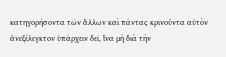κατηγορήσοντα τῶν ἄλλων καὶ πάντας κρινοῦντα αὐτὸν ἀνεξέλεγκτον ὑπάρχειν δεῖ, ἵνα μὴ διὰ τὴν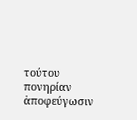τούτου πονηρίαν ἀποφεύγωσιν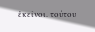ἐκεῖνοι. τούτου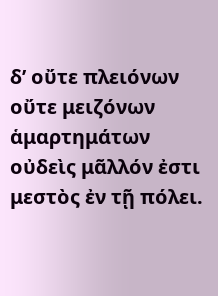δʼ οὔτε πλειόνων οὔτε μειζόνων ἁμαρτημάτων οὐδεὶς μᾶλλόν ἐστι μεστὸς ἐν τῇ πόλει.